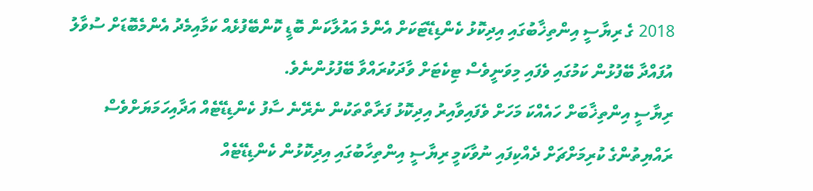2018 ގެ ރިޔާސީ އިންތިޚާބުގައި އިދިކޮޅު ކެންޑިޑޭޓަކަށް އެންމެ އައުލާކަން ބޮޑީ ކޮންބޭފުޅެއް ކަމާއިމެދު އެންމެބޮޑަށް ސުވާލު އުފައްދާ ބޭފުޅުން ކަމުގައި ވެފައި މިވަނީވެސް ޓިކެޓަށް ވާދަކުރައްވާ ބޭފުޅުންނެވެ.
ރިޔާސީ އިންތިޚާބަށް ހައެއްކަ މަހަށް ވެފައިވާއިރު އިދިކޮޅު ފަރާތްތަކުން ނެރޭނެ ސާފު ކެންޑިޑޭޓެއް އަދާއިހަމަޔަށްވެސް ރައްޔިތުންގެ ކުރިމަށްޗަށް ދެއްކިފައި ނުވާކަމީ ރިޔާސީ އިންތިހާބުގައި އިދިކޮޅުން ކެންޑިޑޭޓެއް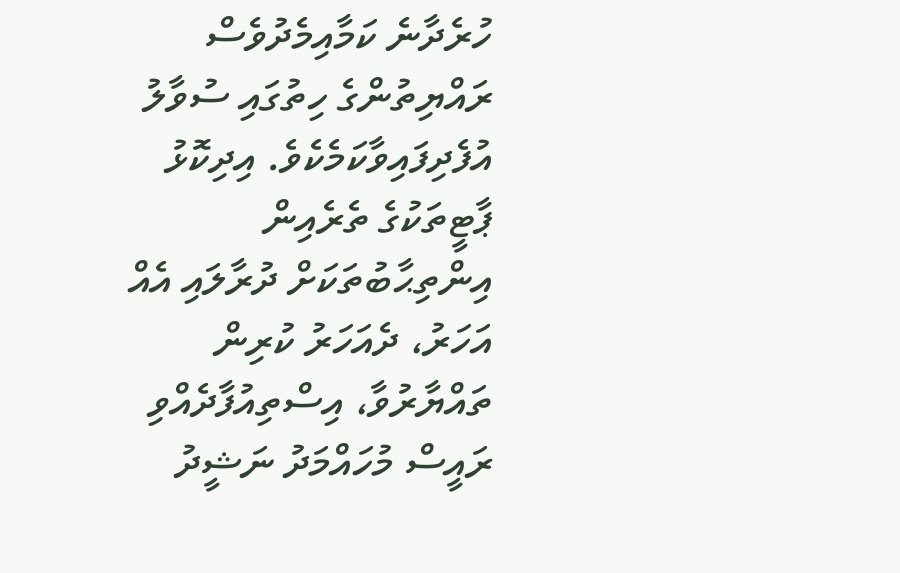ހުރެދާނެ ކަމާއިމެދުވެސް ރައްޔިތުންގެ ހިތުގައި ސުވާލު އުފެދިފައިވާކަމެކެވެ. އިދިކޮޅު ޕާޓީތަކުގެ ތެރެއިން އިންތިޙާބުތަކަށް ދުރާލައި އެއް އަހަރު، ދެއަހަރު ކުރިން ތައްޔާރުވާ، އިސްތިއުފާދެއްވި ރައީސް މުހައްމަދު ނަޝީދު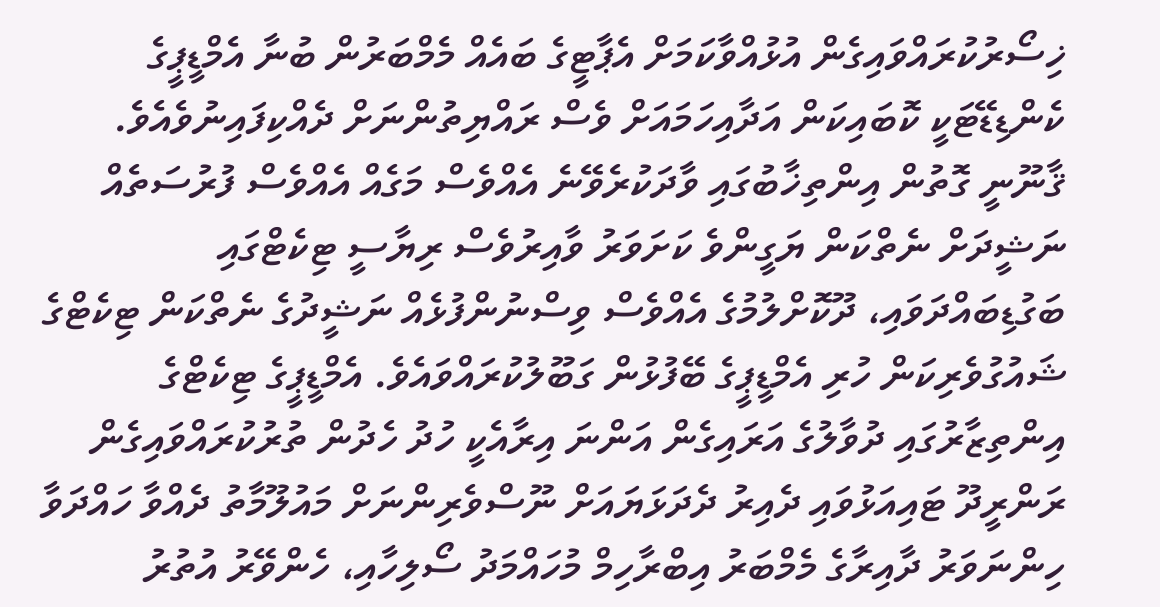ޚިސޯރުކުރައްވައިގެން އުޅުއްވާކަމަށް އެޕާޓީގެ ބައެއް މެމްބަރުން ބުނާ އެމްޑީޕީގެ ކެންޑިޑޭޓަކީ ކޮބައިކަން އަދާއިހަމައަށް ވެސް ރައްޔިތުންނަށް ދެއްކިފައިނުވެއެވެ.
ޤާނޫނީ ގޮތުން އިންތިޚާބުގައި ވާދަކުރެވޭނެ އެއްވެސް މަގެއް އެއްވެސް ފުރުސަތެއް ނަޝީދަށް ނެތްކަން ޔަގީންވެ ކަށަވަރު ވާއިރުވެސް ރިޔާސީ ޓިކެޓްގައި ބަގުޑިބައްދަވައި، ދޫކޮށްލުމުގެ އެއްވެސް ވިސްނުންފުޅެއް ނަޝީދުގެ ނެތްކަން ޓިކެޓްގެ ޝައުގުވެރިކަން ހުރި އެމްޑީޕީގެ ބޭފުޅުން ގަބޫލުކުރައްވައެވެ. އެމްޑީޕީގެ ޓިކެޓްގެ އިންތިޒާރުގައި ދުވާލުގެ އަރައިގެން އަންނަ އިރާއެކީ ހުދު ހެދުން ތުރުކުރައްވައިގެން ރަންރީދޫ ޓައިއަޅުވައި ދެއިރު ދެދަޅަޔައަށް ނޫސްވެރިންނަށް މައުލޫމާތު ދެއްވާ ހައްދަވާ ހިންނަވަރު ދާއިރާގެ މެމްބަރު އިބްރާހިމް މުހައްމަދު ސޯލިހާއި، ހެންވޭރު އުތުރު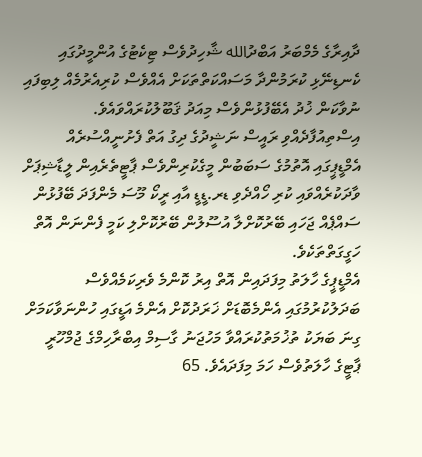ދާއިރާގެ މެމްބަރު އަބްދުالله ޝާހިދުވެސް ޓިކެޓުގެ އުންމީދުގައި ކެނޑިނޭޅި ކުރަމުންދާ މަސައްކަތްތަކަށް އެއްވެސް ކުރިއެރުމެއް ލިބިފައި ނުވާކަން ޚުދު އެބޭފުޅުންވެސް މިއަދު ޤަބޫލުކުރައްވައެވެ.
އިސްތިއުފާދެއްވި ރައީސް ނަޝީދުގެ ދިގު އަތް ފެށުނީއްސުރެއް އެމްޑީޕީގައި އޮތުމުގެ ސަބަބުން މީގެކުރިންވެސް ޕާޓީތެރެއިން ލީޑާޝިޕަށް ވާދަކުރެއްވައި ކުރި ހޯއްދެވި ޑރ.ޑީޑީ އާއި ރީކޯ މޫސަ މެންފަދަ ބޭފުޅުން ސައްޕެއް ޖަހައި ބޭރުކޮށްލާ އުސޫލުން ބޭރުކޮށްލި ކަމީ ފެންނަން އޮތް ހަގީގަތްތަކެވެ.
އެމްޑީޕީގެ ހާލަތު މިފަދައިން އޮތް އިރު ކޮންމެ ވެރިކަމެއްވެސް ބަދަލުކުރުމުގައި އެންމެބޮޑަށް ޚަރަދުކޮށް އެންމެ އަޑީގައި ހުންނަވާކަމަށް ގިނަ ބަޔަކު ތުޚުމަތުކުރައްވާ މަހުޖަނު ގާސިމް އިބްރާހިމްގެ ޖުމްހޫރީ ޕާޓީގެ ހާލަތުވެސް ހަމަ މިފަދައެވެ. 65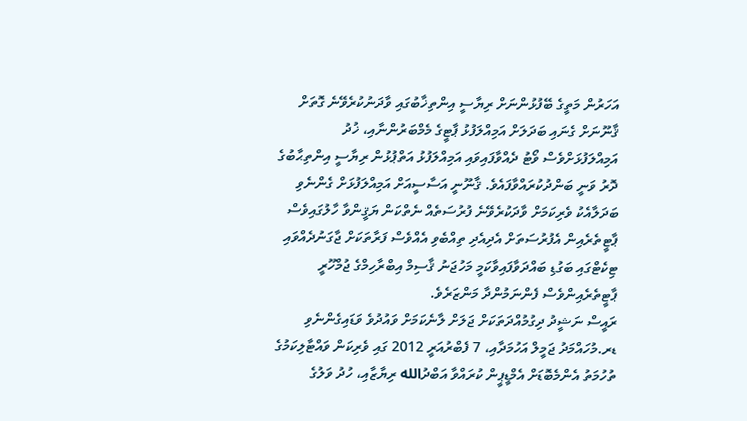އަހަރުން މަތީގެ ބޭފުޅުންނަށް ރިޔާސީ އިންތިޚާބުގައި ވާދަނުކުރެވޭނެ ގޮތަށް ޤާނޫނަށް ގެނައި ބަދަލަށް އަމިއްލަފުޅު ޕާޓީގެ މެމްބަރުންނާއި، ޚުދު އަމިއްލަފުޅަށްވެސް ވޯޓު ދެއްވާފައިވައި އަމިއްލަފުޅު އަތްޕުޅުން ރިޔާސީ އިންތިޙާބުގެ ދޮރު ވަނީ ބަންދުކުރައްވާފައެވެ. ޤާނޫނީ އަސާސީއަށް އަމިއްލަފުޅަށް ގެންނެވި ބަދަލާއެކު ވެރިކަމަށް ވާދަކުރެވޭނެ ފުރުސަތެއް ނެތްކަން ޔަޤީންވާ ހާލުގައިވެސް ޕާޓީތެރެއިން އެފުރުސަތަށް އެދިއެދި ތިއްބެވި އެއްވެސް ފަރާތަކަށް ޖާގަނުދެއްވައި ޓިކެޓްގައި ބަގުޑި ބައްދަވާފައިވާކަމީ މަހުޖަނު ޤާސިމް އިބްރާހިމްގެ ޖުމްހޫރީ ޕާޓީތެރެއިންވެސް ފެންނަމުންދާ މަންޒަރެވެ.
ރައީސް ނަޝީދު ދިގުމުއްދަތަކަށް ޖަލަށް ލާނެކަމަށް ވައުދުވެ ވަޑައިގެންނެވި ޑރ.މުހައްމަދު ޖަމީލް އަހުމަދާއި، 7 ފެބްރުއަރީ 2012 ގައި ވެރިކަން ވައްޓާލިކަމުގެ ތުހުމަތު އެންމެބޮޑަށް އެމްޑީޕީން ކުރައްވާ އަބްދުالله ރިޔާޒާއި، ހުދު ވަލުގެ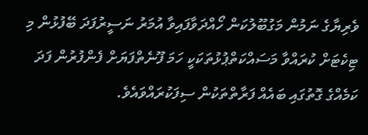ވެރިޔާގެ ނަމުން މަގުބޫލުކަން ހޯއްދަވާފައިވާ އުމަރު ނަސީރުފަދަ ބޭފުޅުން މި ޓިކެޓަށް ކުރައްވާ މަސައްކަތްޕުޅުތަކަކީ ހަމަ ފޫނެތްފަޔަށް ފެންފުރުން ފަދަ ކަމެއްގެ ގޮތުގައި ބައެއް ފަރާތްތަކުން ސިފަކުރައްވައެވެ.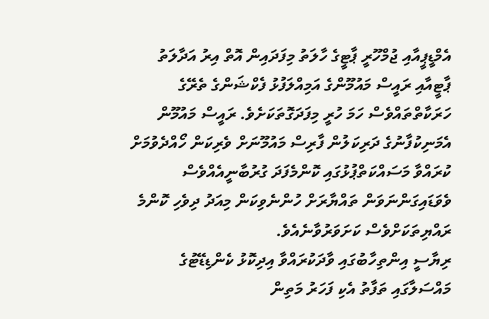އެމްޑީޕީއާއި ޖުމްހޫރީ ޕާޓީގެ ހާލަތު މިފަދައިން އޮތް އިރު އަދާލަތު ޕާޓީއާއި ރައީސް މައުމޫންގެ އަމިއްލަފުޅު ފެކްޝަންގެ ތެރޭގެ ހަރަކާތްތައްވެސް ހަމަ ހުރީ މިފަދަގޮތަކަށެވެ. ރައީސް މައުމޫން އެމަނިކުފާނުގެ ދަރިކަލުން ފާރިސް މައުމޫނަށް ވެރިކަން ހޯއްދެވުމަށް ކުރައްވާ މަސައްކަތްޕުޅުގައި ކޮންމެފަދަ ގުރުބާނީއެއްވެސް ވެވަޑައިގަންނަވަން ތައްޔާރަށް ހުންނެވިކަން މިއަދު ދިވެހި ކޮންމެ ރައްޔިތަކަށްވެސް ކަށަވަރުވާނެއެވެ.
ރިޔާސީ އިންތިހާބުގައި ވާދަކުރައްވާ އިދިކޮޅު ކެންޑިޑޭޓުގެ މައްސަލާގައި ތަފާތު އެކި ފަހަރު މަތިން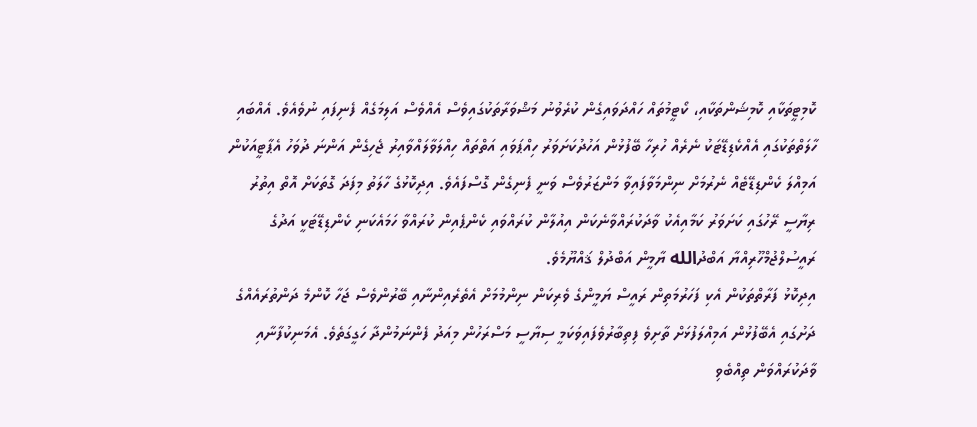ކޮމިޓީތަކާއި ކޮމިޝަންތަކާއި، ކޯޓީމުތައް ހައްދަވައިގެން ކުރެވުނު މަޝްވަރާތަކުގައިވެސް އެއްވެސް އަލިމަގެއް ފެނިފައި ނުވެއެވެ. އެއްބައި ހާލަތްތަކުގައި އެއްކެޑިޑޭޓަކު ނެރެއް ހުރިހާ ބޭފުޅުން އަހުދުކަށަވަރު ހިއްޕަވައި އަތްތައް ހިއްލަވާލައްވާއިރު ޖެހިގެން އަންނަ ދުވަހު އެޕާޓީއަކުން އަމިއްލަ ކެންޑިޑޭޓެއް ނެރުމަށް ނިންމަވާފައިވާ މަންޒަރުވެސް ވަނީ ފެނިގެން ގޮސްފައެވެ. އިދިކޮޅުގެ ހާލަތު މިފަދަ ގޮތަކަށް އޮތް އިތުރު ރިޔާސީ ރޭހުގައި ކަށަވަރު ކަމާއިއެކު ވާދަކުރައްވާނެކަން އިއުލާން ކުރައްވައި ކެންޕެއިން ކުރައްވާ ހަމައެކަނި ކެންޑިޑޭޓަކީ އަދުގެ ރައީސުލްޖުމްހޫރިއްޔާ އަބްދުالله ޔާމީން އަބްދުލް ޤައްޔޫމެވެ.
އިދިކޮޅު ފަރާތްތަކުން އެކި ފަހަރުމަތިން ރައީސް ޔަމީންގެ ވެރިކަން ނިންމުމަށް އެތެރެއިންނާއި ބޭރުންވެސް ޖަހާ ކޮންމެ ދަންތުރައެއްގެ ދަށުގައި އެބޭފުޅުން އަމިއްލަފުޅަށް ތާށިވެ ފިތިބާރުވެފައިވަކަމީ ސިޔާސީ މަސްރަހުން މިއަދު ފެންނަމުންދާ ހަގީގަތެވެ. އެމަނިކުފާނާއި ވާދަކުރައްވަން ތިއްބެވި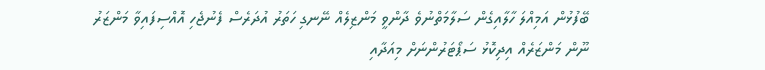ބޭފުޅުން އަމިއްލަ ހާލާއިގެން ސަލާމަތްނުވެ ދާންވީ މަންޒިލެއް ނޭނގި ހަތަރު އުދަރެސް ފެނުޖެހި އޮއްސިފައިވާ މަންޒަރު ނޫން މަންޒަރެއް އިދިކޮޅު ސަޕޯޓަރުންނަށް މިއަދާއި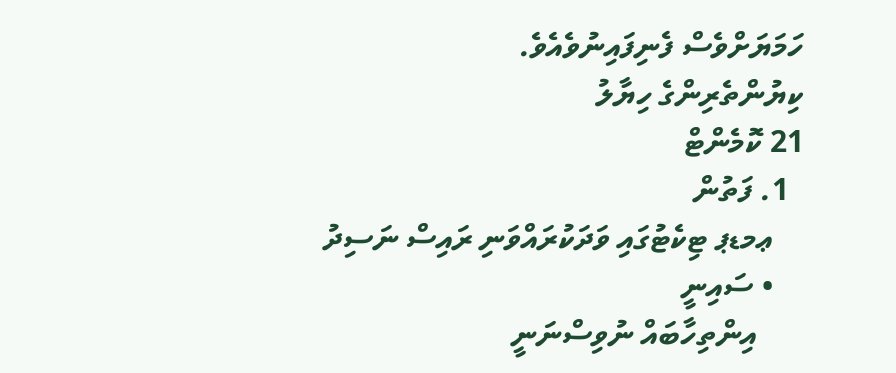ހަމަޔަށްވެސް ފެނިފައިނުވެއެވެ.
ކިޔުންތެރިންގެ ހިޔާލު
21 ކޮމެންޓް
  1. ފަތުން
    ޢމޑޕ ޓިކެޓުގައި ވަދަކުރައްވަނި ރައިސް ނަސިދު
    • ސައިނީ
      އިންތިހާބައް ނުވިސްނަނީ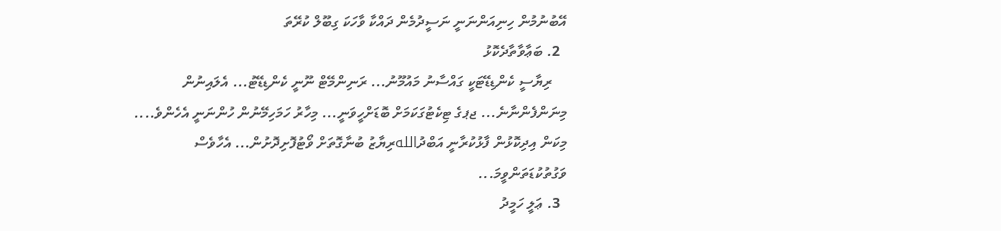އޭބުނުމުން ހިނިއަންނަނީ ނަސީދުމެން ދައްކާ ވާހަކަ ގިބޫލް ކުރޭތަ
  2. ބަޢާވާތާދެކޮޅު
    ރިޔާސީ ކެންޑިޑޭޓަކީ ގައްސާނު މައުމޫނު... ރަނިންމޭޓް ނޫނީ ކެންޑިޑޭޓު... އެލައިނުން މިނަންފެންނާނެ... ޖޕގެ ޓިކެޓުގަކަމަށް ބޮޑަށްހީވަނީ... މިހާރު ހަމަހިމޭނުން ހުންނަނީ އެހެންވެ.... މިކަން އިދިކޮޅުން ފާޅުކުރާނީ އަބްދުاللهރިޔާޒު ބުނާގޮތަށް ވޯޓުފޮށިދޮށުން... އެހާވެސް ވަގުތުކުޑަތަންވީމަ...
  3. ޢަލީ ހަމީދު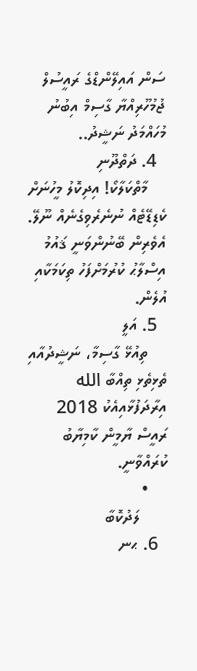ސަން އައިލޭންޑްގެ ރައީސުލް ޖުމުހޫރިއްޔާ ގާސިމް އިބުނު މުހައްމަދު ނަޝީދު..
  4. ދަތްދޫނި
    މާތްކަލާކޯ! އިދިކޮލު މީހުނަށް ކެޑިޑޭޓެއް ނުނެރެވިގެނެއް ނޫލޭ. އެވެރިން ބޭނުންވަނީ ޤައުމު އިސްލާޙު ކުރުމަށްފަހު ތިކަމަކާއި އުލެން.
  5. އަލީ
    ތިއުޅޭ ގާސިމާ، ނަޝީދުއާއި ތެޅިތެޅި ތިއްބާ الله އިރާދަފުޅާއިއެކު 2018 ރައީސް ޔާމީން ކާމިޔާބު ކުރައްވާނީ.
    •
      ލަދުކޮބާ
  6. ޙނ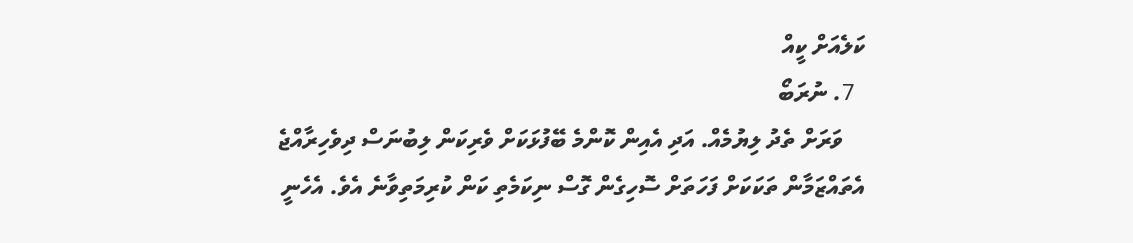ކަލެއަށް ކީއް
  7. ނުރަބޯ
    ވަރަށް ތެދު ލިޔުމެއް. އަދި އެއިން ކޮންމެ ބޭފުޅަކަށް ވެރިކަން ލިބުނަސް ދިވެހިރާއްޖެ އެތައްޒަމާން ތަކަކަށް ފަހަތަށް ސޮހިގެން ގޮސް ނިކަމެތި ކަން ކުރިމަތިވާނެ އެވެ. އެހެނީ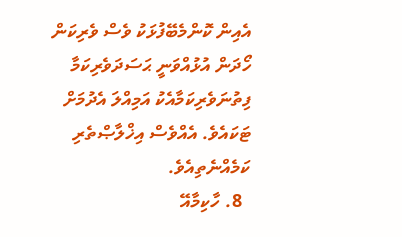އެއިން ކޮންމެބޭފުޅަކު ވެސް ވެރިކަން ހޯދަން އުޅުއްވަނީ ޙަސަދަވެރިކަމާ ފިތުނަވެރިކަމާއެކު އަމިއްލަ އެދުމަށް ޓަކައެވެ. އެއްވެސް އިޚްލާޞްތެރި ކަމެއްނެތިއެވެ.
  8. ހާކިމާއޭ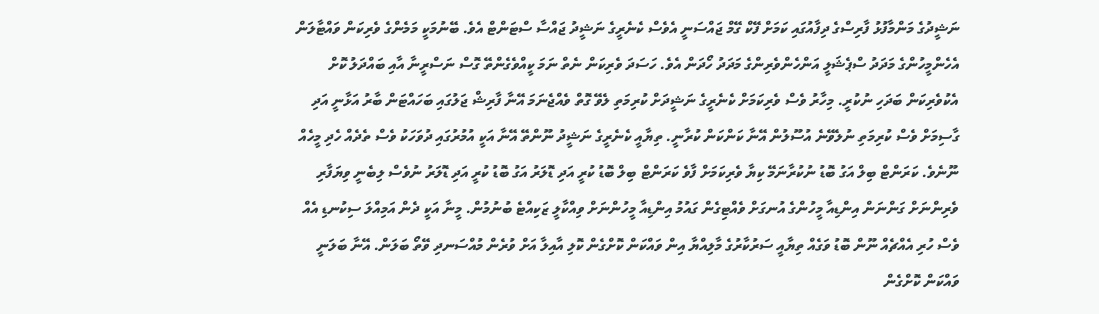ނަޝީދުގެ މަންމާފުޅު ފާރިސްގެ ދިފާއުގައި ކަމަށް ފޭކް ގޭމް ޖައްސަނީ އެވެސް ކެނެރީގެ ނަޝީދު ޖައްސާ ސްޓަންޓް އެވެ. ބޭނުމަކީ މަމެންގެ ވެރިކަން ވައްޓާލަން އެހެންމީހުންގެ މަދަދު ސްޕެޝަލީ އަންހެންވެރިންގެ މަދަދު ހޯދަން އެވެ. ހަސަދަ ވެރިކަން ނެތް ނަމަ ކީއްވެގެންތޭ ގޮސް ނަސްރީނާ އާއި ބައްދަލު ކޮށް އެކުވެރިކަން ބަދަހި ނުކުރީ. މިހާރު ވެސް ވެރިކަމަށް ކެނެރީގެ ނަޝީދަށް ކުރިމަތި ލެވޭ ގޮތް ވެއްޖެނަމަ އޭނާ ފާރިޝް ޖަލުގައި ބަހައްޓަން ބާރު އަޅާނީ އަދި ގާސިމަށް ވެސް ކުރިމަތި ނުލެވޭނެ އުސޫލުން އޭނާ ކަންކަން ކުރާނީ. ތިޔާއީ ކެނެރީގެ ނަޝީދު ނޫންތޭ އޭނާ އަކީ އުމުރުގައި ދުވަހަކު ވެސް ތެދެއް ހެދި މީހެއް ނޫނެވެ. ކަރަންޓް ބިލް އަގު ބޮޑު ނުކުރާނަމޭ ކިޔާ ވެރިކަމަށް ފާވެ ކަރަންޓް ބިލް ބޮޑު ކުރީ އަދި ޑޮލަރު އަގު ބޮޑު ކުރީ އަދި ޑޮލަރު ނުވެސް ލިބެނީ ވިޔަފާރި ވެރިންނަށް ގަންނަން އިންޑިއާ މީހުންގެ އުނގަށް ވެއްޓިގެން ގައުމު އިންޑިއާ މީހުންނަށް ވިއްކާލީ ޒަކިއްޓެ ބުނުމުން. މީނާ އަކީ ދެން އަމިއްލަ ސިކުނޑި އެއް ވެސް ހުރި އެއްޗެއް ނޫން ބޮޑު ވަގެއް ތިޔާއީ ސަރުކާރުގެ މާލިއްޔާ އިން ވައްކަން ކޮށްގެން ކޮލި އާއިލާ އަށް ވުރެން މުއްސަނދި ވޭތޯ ބަލަން. އޭނާ ބަލަނީ ވައްކަން ކޮށްގެން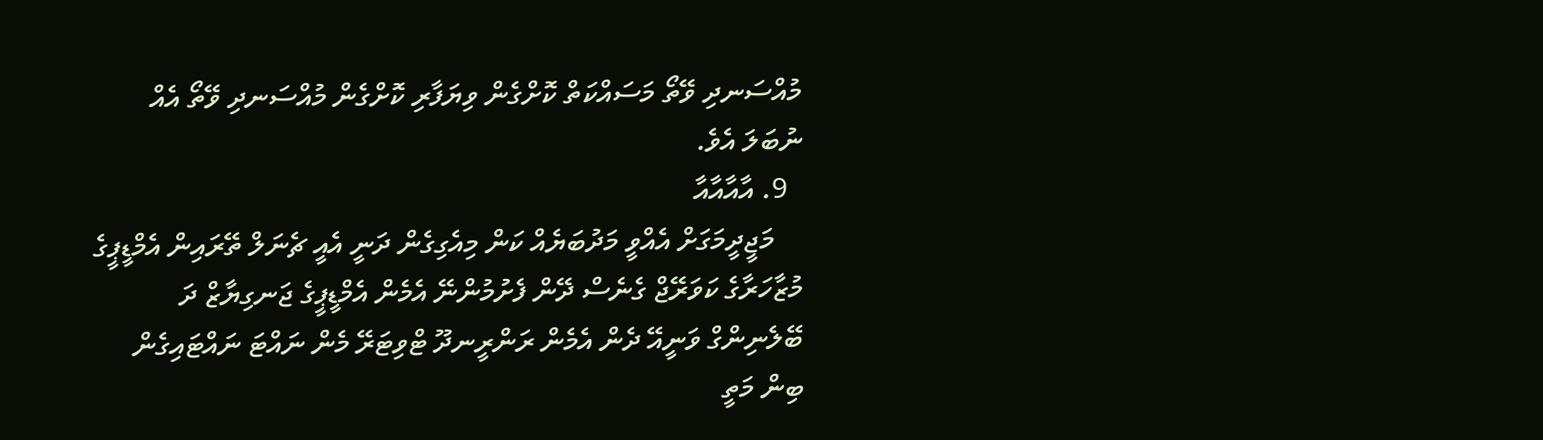މުއްސަނދި ވޭތޯ މަސައްކަތް ކޮށްގެން ވިޔަފާރި ކޮށްގެން މުއްސަނދި ވޭތޯ އެއް ނުބަލަ އެވެ.
  9. އާއާއާއާ
    މަޖީދީމަގަށް އެއްވީ މަދުބަޔެއް ކަން މިއެގިގެން ދަނީ އެއީ ޗެނަލް ތޭރައިން އެމްޑީޕީގެ މުޒާހަރާގެ ކަވަރޭޖް ގެނެސް ދޭން ފެށުމުންނޭ އެމެން އެމްޑީޕީގެ ޖަނގިޔާޒް ދަ ބޭލެނިންގް ވަނީއޭ ދެން އެމެން ރަންރީނދޫ ޓްވިޓަރޭ މެން ނައްޓަ ނައްޓައިގެން ބިން މަތީ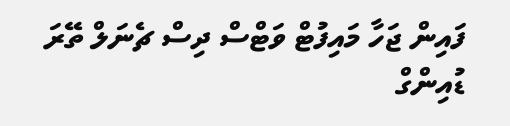ފައިން ޖަހާ މައިފުޓް ވަޓްސް ދިސް ޗެނަލް ތޭރަ ޑުއިންގް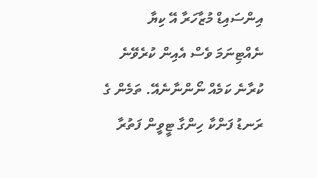އިންސައިޑް މުޒާހަރާ އޭ ކިޔާ ނެއްޓިނަމަ ވެސް އެއިން ކުރެވޭނެ ކުރާނެ ކަމެއް ނޯންނާނެއޭ. ތަމެން ގެ ރަނޑު ފަންކާ ހިންގާ ޓީވީން ފަތުރާ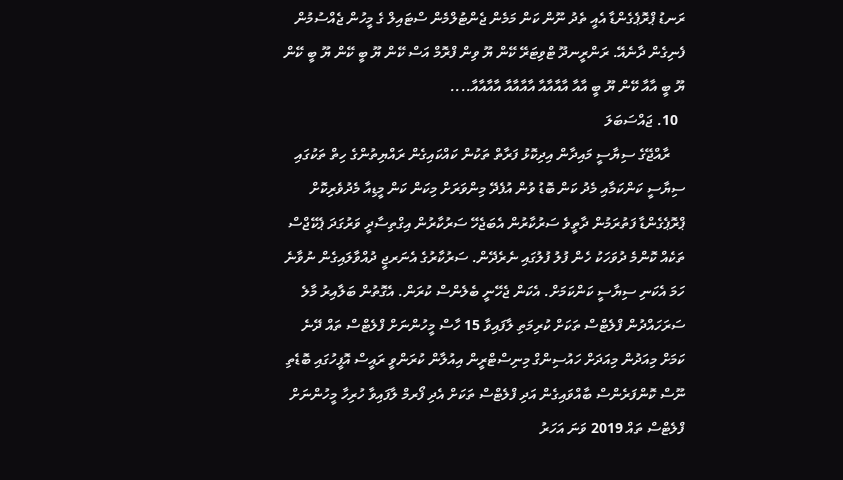ރަނޑު ޕްރޮޕެގެންޑާ އެއީ ތެދު ނޫން ކަން މަމެން ޖެންޓުލްމެން ސްޓައިލް ގެ މީހުން ޖެއްސުމުން ފެނިގެން ދާނެއޭ. ރަންރީނދޫ ޓްވިޓަރޭ ކޭން ޔޫ ވިން ފްރޮމް އަސް ކޭން ޔޫ ބީ ކޭން ޔޫ ބީ ކޭން ޔޫ ބީ އާއާ ކޭން ޔޫ ބީ އާއާ އާއާއާއާ އާއާއާއާ އާއާއާއާ....
  10. ޖައްސަބަލަ
    ރާއްޖޭގެ ސިޔާސީ މައިދާން އިދިކޮޅު ފަރާތް ތަކުން ކައްކައިގެން ރައްޔިތުންގެ ހިތް ތަކުގައި ސިޔާސީ ކަންކަމާއި މެދު ކަން ބޮޑު ވުން އުފެދޭ މިންވަރަށް މިކަން ކަން މީޑިއާ މެދުވެރިކޮށް ޕްރޮޕެގެންޑާ ފަތުރަމުން ދާތީވެ ސަރުކާރުން އެބަޖެހޭ ސަރުކާރުން އިގްތިސާދީ ވަރުގަދަ ޕެކޭޖްސް ތަކެއް ކޮންމެ ދުވަހަކު ހެން ފުލު ފުލުގައި ނެރެދޭން. ސަރުކާރުގެ އެނަރޖީ ދުއްވާލައިގެން ނުވާނެ ހަމަ އެކަނި ސިޔާސީ ކަންކަމަށް. އެކަން ޖެހޭނީ ބެލެންސް ކުރަން. އެގޮތުން ބަލާއިރު މާލެ ސަރަހައްދުން ފްލެޓްސް ތަކަށް ކުރިމަތި ލާފައިވާ 15 ހާސް މީހުންނަށް ފްލެޓްސް ތައް ދޭނެ ކަމަށް މިއަދުން މިއަދަށް ހައުސިންގް މިނިސްޓްރީން އިއުލާން ކުރަންވީ ރައީސް އޮފީހުގައި ބޮޑެތި ނޫސް ކޮންފަރެންސް ބާއްވައިގެން އަދި ފްލެޓްސް ތަކަށް އެދި ފޯރމް ލާފައިވާ ހުރިހާ މީހުންނަށް ފްލެޓްސް ތައް 2019 ވަނަ އަހަރު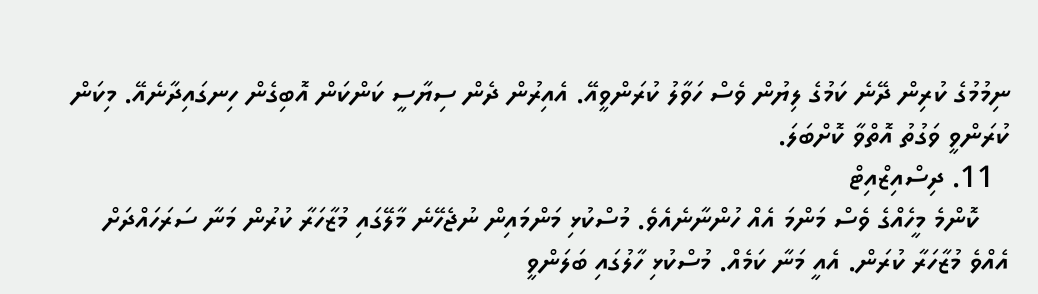ނިމުމުގެ ކުރިން ދޭނެ ކަމުގެ ލިޔުން ވެސް ހަވާލު ކުރަންވީއޭ. އެއިރުން ދެން ސިޔާސީ ކަންކަން އޮބިގެން ހިނގައިދާނެއޭ. މިކަން ކުރަންވީ ވަގުތު އޮތްވާ ކޮށްބަލަ.
  11. ދިސްއިޒްއިޓް
    ކޮންމެ މީހެއްގެ ވެސް މަންމަ އެއް ހުންނާނެއެވެ. މުސްކުޅި މަންމައިން ނުޖެހޭނެ މާލޭގައި މުޒާހަރާ ކުރުން މަނާ ސަރަހައްދަށް އެއްވެ މުޒާހަރާ ކުރަން. އެއީ މަނާ ކަމެއް. މުސްކުޅި ހާލުގައި ބަލަންވީ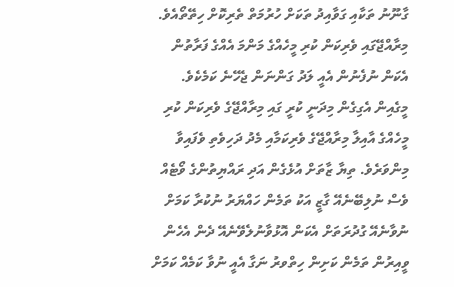ގާނޫނު ތަކާއި ގަވާއިދު ތަކަށް ހުރުމަތް ތެރިކޮށް ހިތޭތޯއެވެ. މިރާއްޖޭގައި ވެރިކަން ކުރި މީހެއްގެ މަންމަ އެއްގެ ފަރާތުން އެކަން ނުފެނުން އެއީ ލަދު ގަންނަން ޖެހޭނެ ކަމެކެވެ. މީގެއިން އެގިގެން މިދަނީ ކުރީ ގައި މިރާއްޖޭގެ ވެރިކަން ކުރި މީހެއްގެ އާއިލާ މިރާއްޖޭގެ ވެރިކަމާއި މެދު ދަހިވެތި ވެފައިވާ މިންވަރެވެ. ތިޔާ ޒާތަށް އުޅެގެން އަދި ރައްޔިތުންގެ ވޯޓެއް ވެސް ނުލިބޭނެއޭ ގާޒީ އަކު ތަމެން ހައްޔަރު ނުކުރާ ކަމަށް ނުވާނެއޭ ގުދުރަތަށް އެކަން އޮޅުވާނުލެވޭނެއޭ ދެން އެހެން ވީއިރުން ތަމެން ކަށިން ހިތްވރު ނަގާ އެއީ ނުވާ ކަމެއް ކަމަށް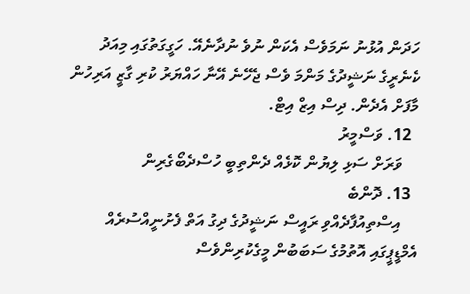ހަދަން އުޅުނު ނަމަވެސް އެކަން ނުވެ ނުދާނެއޭ. ހަގީގަތުގައި މިއަދު ކެނެރީގެ ނަޝީދުގެ މަންމަ ވެސް ޖެހޭނެ އޭނާ ހައްޔަރު ކުރި ގާޒީ އަރިހުން މާފަށް އެދެން. ދިސް އިޒް އިޓް.
  12. ވަސްމީރު
    ވަރަށް ސަޅި ލިޔުން ކޮޅެއް ދެންތިބީ ހުސްދެބޯގެރިން
  13. ދޮންބެ
    އިސްތިއުފާދެއްވި ރައީސް ނަޝީދުގެ ދިގު އަތް ފެށުނީއްސުރެއް އެމްޑީޕީގައި އޮތުމުގެ ސަބަބުން މީގެކުރިންވެސް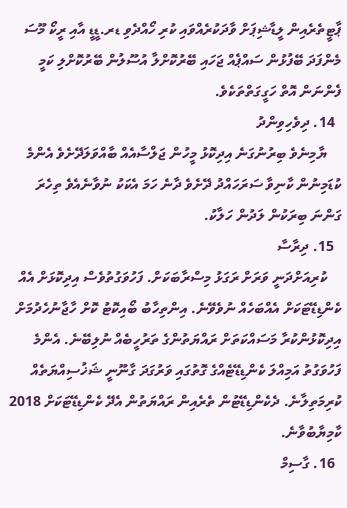ޕާޓީތެރެއިން ލީޑާޝިޕަށް ވާދަކުރެއްވައި ކުރި ހޯއްދެވި ޑރ.ޑީޑީ އާއި ރީކޯ މޫސަ މެންފަދަ ބޭފުޅުން ސައްޕެއް ޖަހައި ބޭރުކޮށްލާ އުސޫލުން ބޭރުކޮށްލި ކަމީ ފެންނަން އޮތް ހަގީގަތްތަކެވެ.
  14. ދިވެހިވިންދު
    ޔާމިނެވެ ބިރުނުގަނެ އިދިކޮޅު މީހުން ޖަލްސާއެއް ބާއްވަލަދޭށެވެ އެންމެ ކުޑަމިނުން ކާނިވާ ސަރަހައްދު ދޭށެވެ ދާނެ ހަމަ އެކަކު ނުވާނެއެވެ ތިހެރަ ގަންނަ ބިރަކުން ލަދުން ހަލާކު.
  15. ދިރާސާ
    ކުރިއަށްދަނީ ވަރަށް ރަގަޅު މިސްރާބަކަށް. ފަހުވަގުތުވެސް އިދިކޮޅަށް އެއް ކެންޑިޑޭޓަކަށް އެއްބަހެއް ނުވެވޭނެ. އިންތިހާބު ބޯއިކޮޓު ކޮށް ހާޖާނުހެދުމަށް އިދިކޮޅުންކުރާ މަސައްކަތަށް ރައްޔަތުންގެ ތަރުހީބެއް ނުލިބޭނެ. އެންމެ ފަހުވަގުތު އަމިއްލަ ކެންޑިޑޭޓެއްގެ ގޮތުގައި ވަރުގަދަ ގާނޫނީ ޝަޚުސިއްޔަތެއް ކުރިމަތިލާނެ. ދެކެންޑިޑޭޓުން ތެރެއިން ރައްޔަތުން އެދޭ ކެންޑިޑޭޓަކަށް 2018 ކާމިޔާބުވާނެ.
  16. ގާސިމް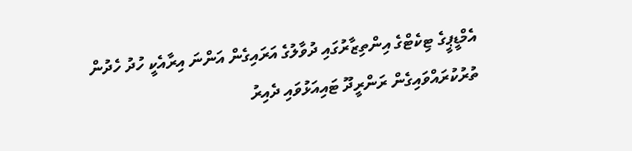އެމްޑީޕީގެ ޓިކެޓްގެ އިންތިޒާރުގައި ދުވާލުގެ އަރައިގެން އަންނަ އިރާއެކީ ހުދު ހެދުން ތުރުކުރައްވައިގެން ރަންރީދޫ ޓައިއަޅުވައި ދެއިރު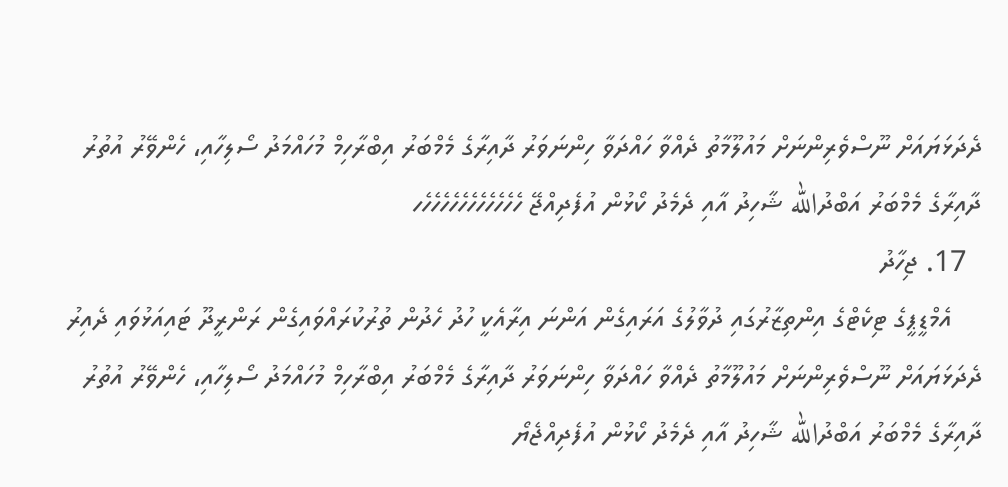ދެދަޅަޔައަށް ނޫސްވެރިންނަށް މައުލޫމާތު ދެއްވާ ހައްދަވާ ހިންނަވަރު ދާއިރާގެ މެމްބަރު އިބްރާހިމް މުހައްމަދު ސޯލިހާއި، ހެންވޭރު އުތުރު ދާއިރާގެ މެމްބަރު އަބްދުالله ޝާހިދު އާއި ދެމެދު ކޯޅުން އުފެދިއްޖޭ ހެހެހެހެހެހެހެހެހެހެހެހ
  17. ޖިހާދު
    އެމްޑީޕީގެ ޓިކެޓްގެ އިންތިޒާރުގައި ދުވާލުގެ އަރައިގެން އަންނަ އިރާއެކީ ހުދު ހެދުން ތުރުކުރައްވައިގެން ރަންރީދޫ ޓައިއަޅުވައި ދެއިރު ދެދަޅަޔައަށް ނޫސްވެރިންނަށް މައުލޫމާތު ދެއްވާ ހައްދަވާ ހިންނަވަރު ދާއިރާގެ މެމްބަރު އިބްރާހިމް މުހައްމަދު ސޯލިހާއި، ހެންވޭރު އުތުރު ދާއިރާގެ މެމްބަރު އަބްދުالله ޝާހިދު އާއި ދެމެދު ކޯޅުން އުފެދިއްޖެޔޯ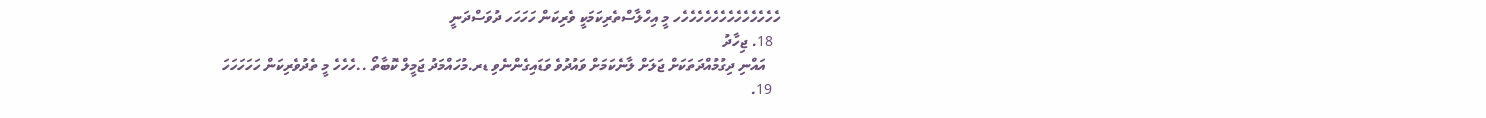ހެހެހެހެހެހެހެހެހެހެހެހެހެހ މީ އިހްލާސްތެރިކަމަކީ ވެރިކަން ހަހަހަހ ދުވަސްދަނީ
  18. ޖިހާދު
    އައްނި ދިގުމުއްދަތަކަށް ޖަލަށް ލާނެކަމަށް ވައުދުވެ ވަޑައިގެންނެވި ޑރ.މުހައްމަދު ޖަމީލް ކޮބާތޯ ..ހެހެހެ މީ ތެދުވެރިކަން ހަހަހަހަހަ
  19.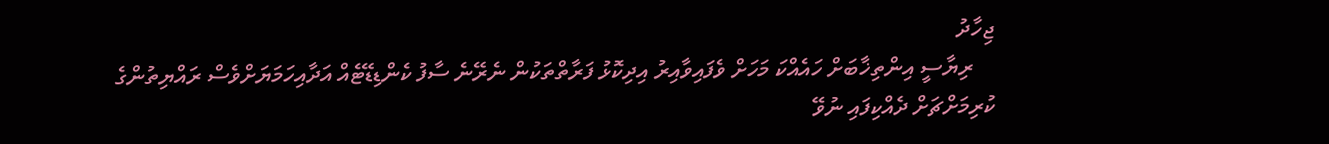ޖިހާދު
    ރިޔާސީ އިންތިޚާބަށް ހައެއްކަ މަހަށް ވެފައިވާއިރު އިދިކޮޅު ފަރާތްތަކުން ނެރޭނެ ސާފު ކެންޑިޑޭޓެއް އަދާއިހަމަޔަށްވެސް ރައްޔިތުންގެ ކުރިމަށްޗަށް ދެއްކިފައި ނުވޭ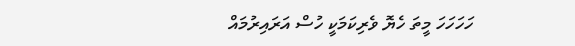ހަހަހަހަ މީތަ ހެޔޮ ވެރިކަމަކީ ހުސް އަރައިރުމައް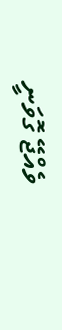ވެއްޖޭ ގޮވަނީ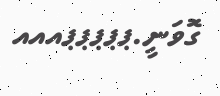ގޮވަނީ.ޕޕޕޕޕއއއ